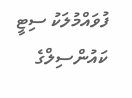ފުވައްމުލަކު ސިޓީ ކައުންސިލްގެ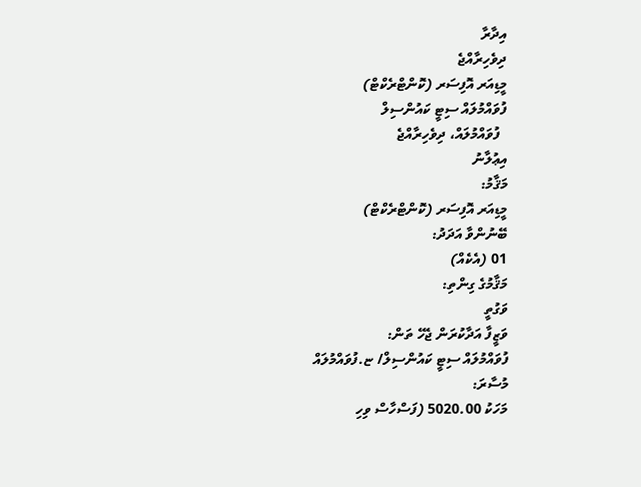އިދާރާ
ދިވެހިރާއްޖެ
މީޑިއަރ އޮފިސަރ (ކޮންޓްރެކްޓް)
ފުވައްމުލައް ސިޓީ ކައުންސިލް
  ފުވައްމުލައް، ދިވެހިރާއްޖެ
އިޢުލާނު
މަޤާމު:
މީޑިއަރ އޮފިސަރ (ކޮންޓްރެކްޓް)
ބޭނުންވާ އަދަދު:
01 (އެކެއް)
މަޤާމުގެ ގިންތި:
ވަގުތީ
ވަޒީފާ އަދާކުރަން ޖެހޭ ތަން:
ފުވައްމުލައް ސިޓީ ކައުންސިލް/ ޏ.ފުވައްމުލައް
މުސާރަ:
މަހަކު 5020.00 (ފަސްހާސް ވިހި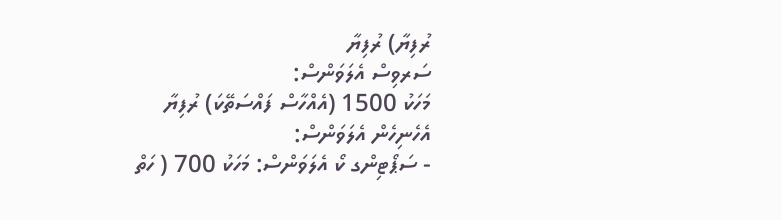ރުފިޔާ) ރުފިޔާ
ސަރވިސް އެލަވަންސް:
މަހަކު 1500 (އެއްހާސް ފައްސަތޭކަ) ރުފިޔާ
އެހެނިހެން އެލަވަންސް:
- ސަޕޯޓިންގ ކޯ އެލަވަންސް: މަހަކު 700 ( ހަތް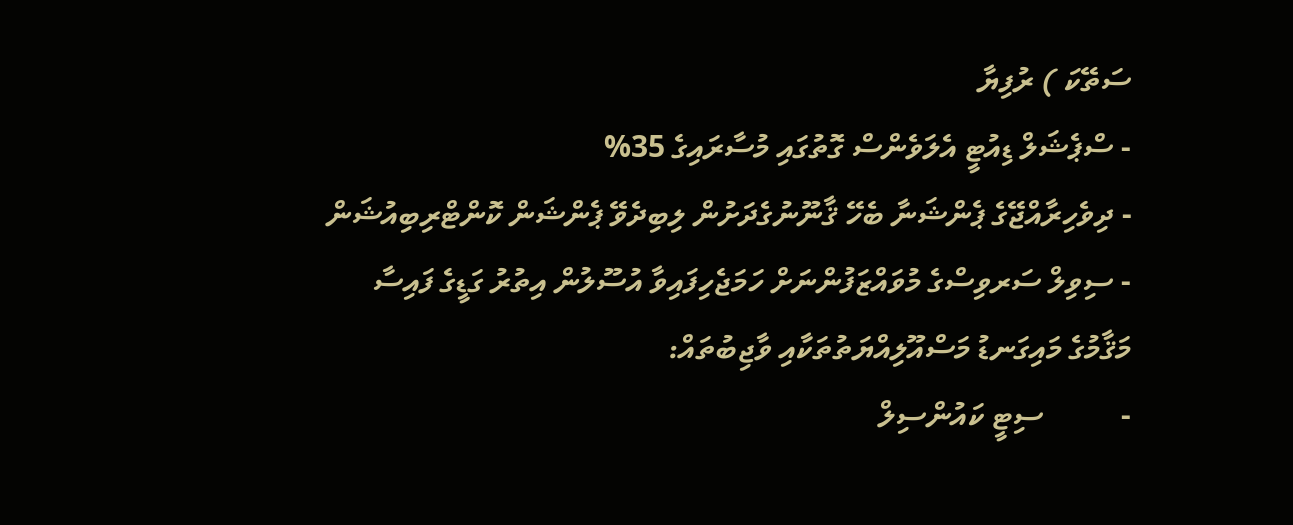ސަތޭކަ ) ރުފިޔާ
- ސްޕެޝަލް ޑިއުޓީ އެލަވެންސް ގޮތުގައި މުސާރައިގެ 35%
- ދިވެހިރާއްޖޭގެ ޕެންޝަނާ ބެހޭ ޤާނޫނުގެދަށުން ލިބިދެވޭ ޕެންޝަން ކޮންޓްރިބިއުޝަން
- ސިވިލް ސަރވިސްގެ މުވައްޒަފުންނަށް ހަމަޖެހިފައިވާ އުސޫލުން އިތުރު ގަޑީގެ ފައިސާ
މަޤާމުގެ މައިގަނޑު މަސްއޫލިއްޔަތުތަކާއި ވާޖިބުތައް:
-          ސިޓީ ކައުންސިލް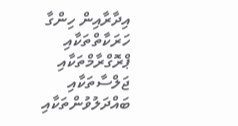އިދާރާއިން ހިންގާ ހަރަކާތްތަކާއި ޕްރޮގްރާމްތަކާއި ޖަލްސާތަކާއި ބައްދަލުވުންތަކާއި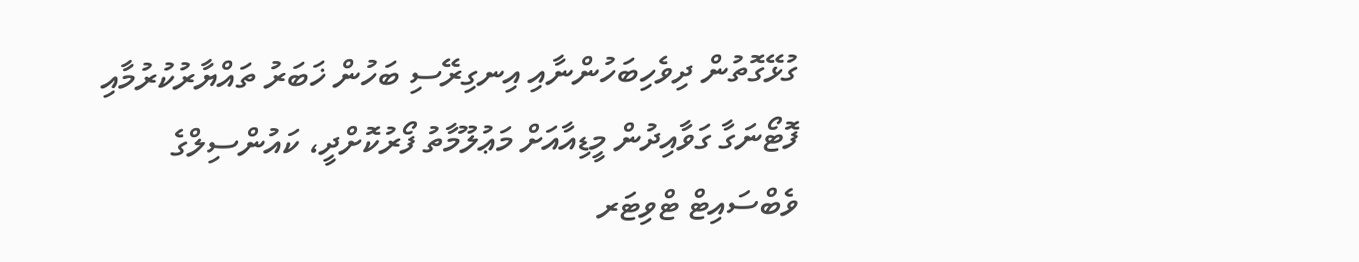ގުޅޭގޮތުން ދިވެހިބަހުންނާއި އިނގިރޭސި ބަހުން ޚަބަރު ތައްޔާރުކުރުމާއި ފޮޓޯނަގާ ގަވާއިދުން މީޑިއާއަށް މަޢުލޫމާތު ފޯރުކޮށްދީ، ކައުންސިލްގެ ވެބްސައިޓް ޓްވިޓަރ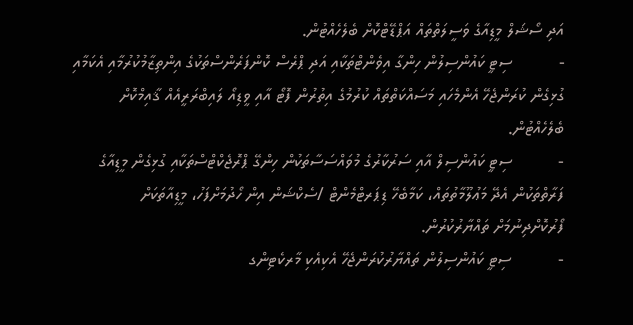އަދި ސޯޝަލް މީޑިއާގެ ވަސީލަތްތައް އަޕްޑޭޓްކޮށް ބެލެހެއްޓުން.
-          ސިޓީ ކައުންސިލުން ހިންގާ އިވެންޓްތަކާއި އަދި ޕްރެސް ކޮންފަރެންސްތަކުގެ އިންތިޒާމުކުރުމާއި އެކަމާއި ގުޅިގެން ކުރަންޖެހޭ އެންމެހައި މަސައްކަތްތައް ކުރުމުގެ އިތުރުން ފޮޓޯ އާއި ވީޑިއޯ ލައިބްރަރީއެއް ޤާއިމްކޮށް ބެލެހެއްޓުން.
-          ސިޓީ ކައުންސިލް އާއި ސަރުކާރުގެ މުވައްސަސާތަކުން ހިންގޭ ޕްރޮޖެކްޓްސްތަކާއި ގުޅިގެން މީޑިއާގެ ފަރާތްތަކުން އެދޭ މަޢުލޫމާތުތައް، ކަމާބެހޭ ޑިޕަރޓްމެންޓް /ސެކްޝަން އިން ހޯދުމަށްފަހު، މީޑިއާތަކަށް ފޯރުކޮށްދިނުމަށް ތައްޔާރުކުރުން.
-          ސިޓީ ކައުންސިލުން ތައްޔާރުކުރަންޖެހޭ އެކިއެކި މާރކެޓިންގ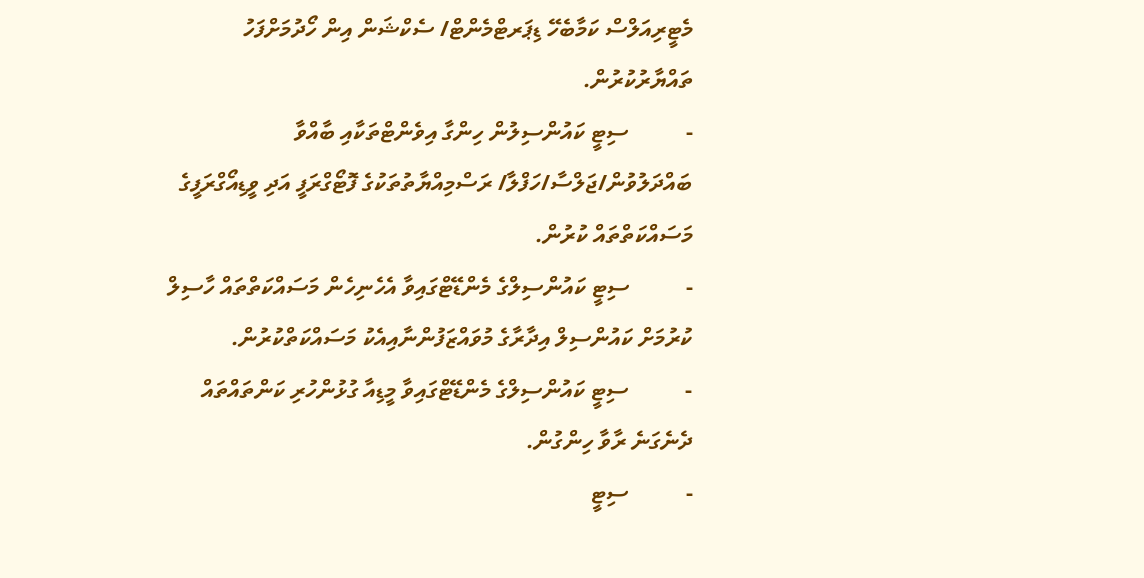މެޓީރިއަލްސް ކަމާބެހޭ ޑިޕަރޓްމެންޓް/ ސެކްޝަން އިން ހޯދުމަށްފަހު ތައްޔާރުކުރުން.
-          ސިޓީ ކައުންސިލުން ހިންގާ އިވެންޓްތަކާއި ބާއްވާ ބައްދަލުވުން/ޖަލްސާ/ހަފްލާ/ ރަސްމިއްޔާތުތަކުގެ ފޮޓޯގްރަފީ އަދި ވީޑިއޯގްރަފީގެ މަސައްކަތްތައް ކުރުން.
-          ސިޓީ ކައުންސިލްގެ މެންޑޭޓްގައިވާ އެހެނިހެން މަސައްކަތްތައް ހާސިލް ކުރުމަށް ކައުންސިލް އިދާރާގެ މުވައްޒަފުންނާއިއެކު މަސައްކަތްކުރުން.
-          ސިޓީ ކައުންސިލްގެ މެންޑޭޓްގައިވާ މީޑިއާ ގުޅުންހުރި ކަންތައްތައް ދެނެގަނެ ރާވާ ހިންގުން.
-          ސިޓީ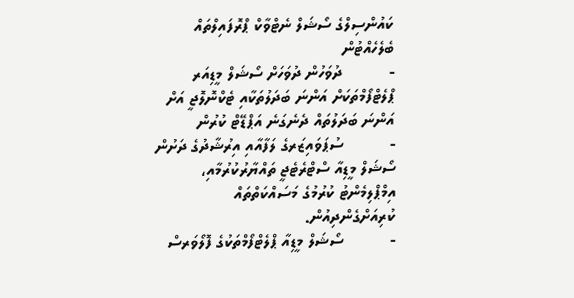ކައުންސިލްގެ ސޯޝަލް ނެޓްވާކް ޕްރޮފައިލްތައް ބެލެހެއްޓުން
-          ދުވަހުން ދުވަހަށް ސޯޝަލް މީޑިއަރ ޕްލެޓްފޯމްތަކަށް އަންނަ ބަދަލުތަކާއި ޓެކްނޮލޮޖީ އަށް އަންނަ ބަދަލުތައް ދެނެގަނެ އަޕްޑޭޓް ކުރުން
-          ސުޕަވައިޒަރގެ ލަފާއާއި އިރުޝާދުގެ ދަށުން ސޯޝަލް މީޑިއާ ސްޓްރެޓެޖީ ތައްޔާރުކުރުމާއި، އިމްޕްލިމެންޓު ކުރުމުގެ މަސައްކަތްތައް ކުރިއަށްގެންދިއުން.
-          ސޯޝަލް މީޑިއާ ޕްލެޓްފޯމްތަކުގެ ފޮލޯވަރސް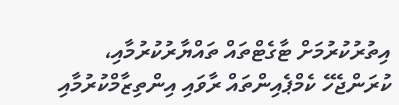އިތުރުކުރުމަށް ޓާގެޓްތައް ތައްޔާރުކުރުމާއި، ކުރަންޖެހޭ ކެމްޕެއިންތައް ރާވައި އިންތިޒާމްކުރުމާއި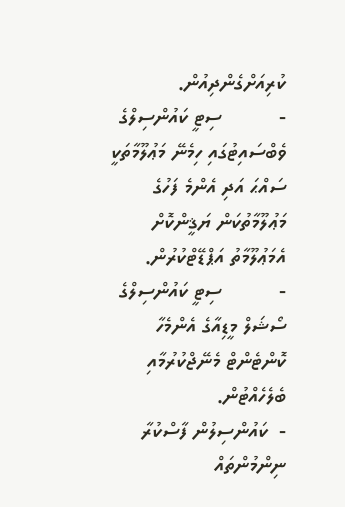ކުރިއަށްގެންދިއުން.
-          ސިޓީ ކައުންސިލްގެ ވެބްސައިޓުގައި ހިމެނޭ މަޢުލޫމާތަކީ ސައްޙަ އަދި އެންމެ ފަހުގެ މަޢުލޫމާތުކަން ޔަޤީންކޮށް އެމަޢުލޫމާތު އަޕްޑޭޓްކުރުން.
-          ސިޓީ ކައުންސިލްގެ ސޯޝަލް މީޑިއާގެ އެންމެހާ ކޮންޓެންޓް މެނޭޖްކުރުމާއި ބެލެހެއްޓުން.
-  ކައުންސިލުން ފާސްކުރާ ނިންމުންތައް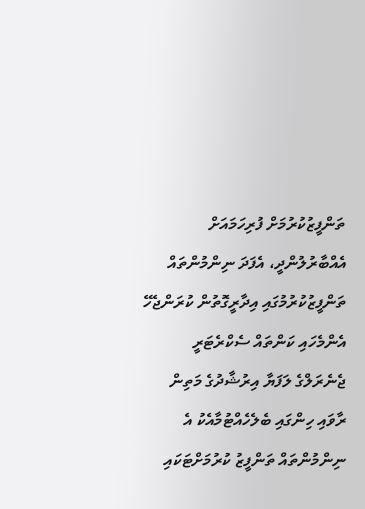ތަންފީޒުކުރުމަށް ފުރިހަމައަށް އެއްބާރުލުންދީ، އެފަދަ ނިންމުންތައް ތަންފީޒުކުރުމުގައި އިދާރީގޮތުން ކުރަންޖެހޭ އެންމެހައި ކަންތައް ސެކްރެޓަރީ ޖެނެރަލްގެ ލަފަޔާ އިރުޝާދުގެ މަތިން ރާވައި ހިންގައި ބެލެހެއްޓުމާއެކު އެ ނިންމުންތައް ތަންފީޒު ކުރުމަށްޓަކައި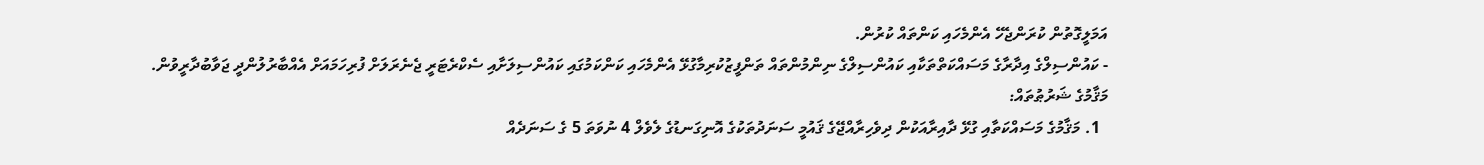އަމަލީގޮތުން ކުރަންޖެހޭ އެންމެހައި ކަންތައް ކުރުން.
- ކައުންސިލްގެ އިދާރާގެ މަސައްކަތްތަކާއި ކައުންސިލްގެ ނިންމުންތައް ތަންފީޒުކުރިމާގުޅޭ އެންމެހައި ކަންކަމުގައި ކައުންސިލަށާއި ސެކްރެޓަރީ ޖެނެރަލަށް ފުރިހަމައަށް އެއްބާރުލުންދީ ޖަވާބުދާރީވުން.
މަޤާމުގެ ޝަރުޠުތައް:
  1. މަޤާމުގެ މަސައްކަތާއި ގުޅޭ ދާއިރާއަކުން ދިވެހިރާއްޖޭގެ ޤައުމީ ސަނަދުތަކުގެ އޮނިގަނޑުގެ ލެވެލް 4 ނުވަތަ 5 ގެ ސަނަދެއް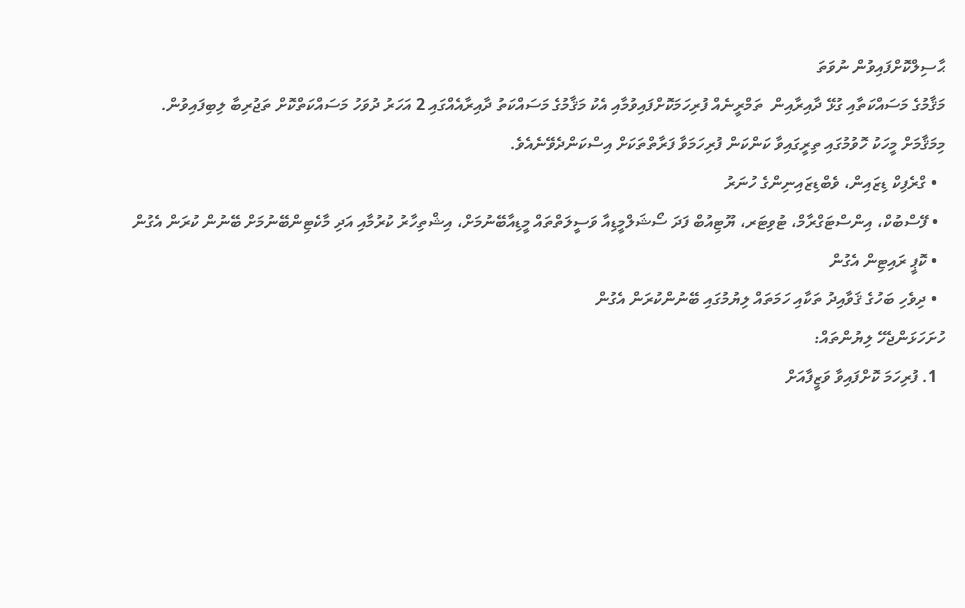ޙާސިލްކޮށްފައިވުން ނުވަތަ
މަޤާމުގެ މަސައްކަތާއި ގުޅޭ ދާއިރާއިން  ތަމްރީނެއް ފުރިހަމަކޮށްފައިވުމާއި އެކު މަޤާމުގެ މަސައްކަތު ދާއިރާއެއްގައި 2 އަހަރު ދުވަހު މަސައްކަތްކޮށް ތަޖުރިބާ ލިބިފައިވުން.
މިމަޤާމަށް މީހަކު ހޮވުމުގައި ތިރީގައިވާ ކަންކަން ފުރިހަމަވާ ފަރާތްތަކަށް އިސްކަންދެވޭނެއެވެ.
  • ގްރެފިކް ޑިޒައިން، ވެބްޑިޒައިނިންގެ ހުނަރު
  • ފޭސްބުކް، އިންސްޓަގްރާމް، ޓުވިޓަރ، ޔޫޓިއުބް ފަދަ ސޯޝަލްމީޑިއާ ވަސީލަތްތައް މީޑިއާބޭނުމަށް، އިޝްތިހާރު ކުރުމާއި އަދި މާކެޓިންބޭނުމަށް ބޭނުން ކުރަން އެގުން
  • ކޮޕީ ރައިޓިން އެގުން
  • ދިވެހި ބަހުގެ ޤަވާއިދު ތަކާއި ހަމަތައް ލިޔުމުގައި ބޭނުންކުރަން އެގުން
ހުށަހަޅަންޖެހޭ ލިޔުންތައް:
  1. ފުރިހަމަ ކޮށްފައިވާ ވަޒީފާއަށް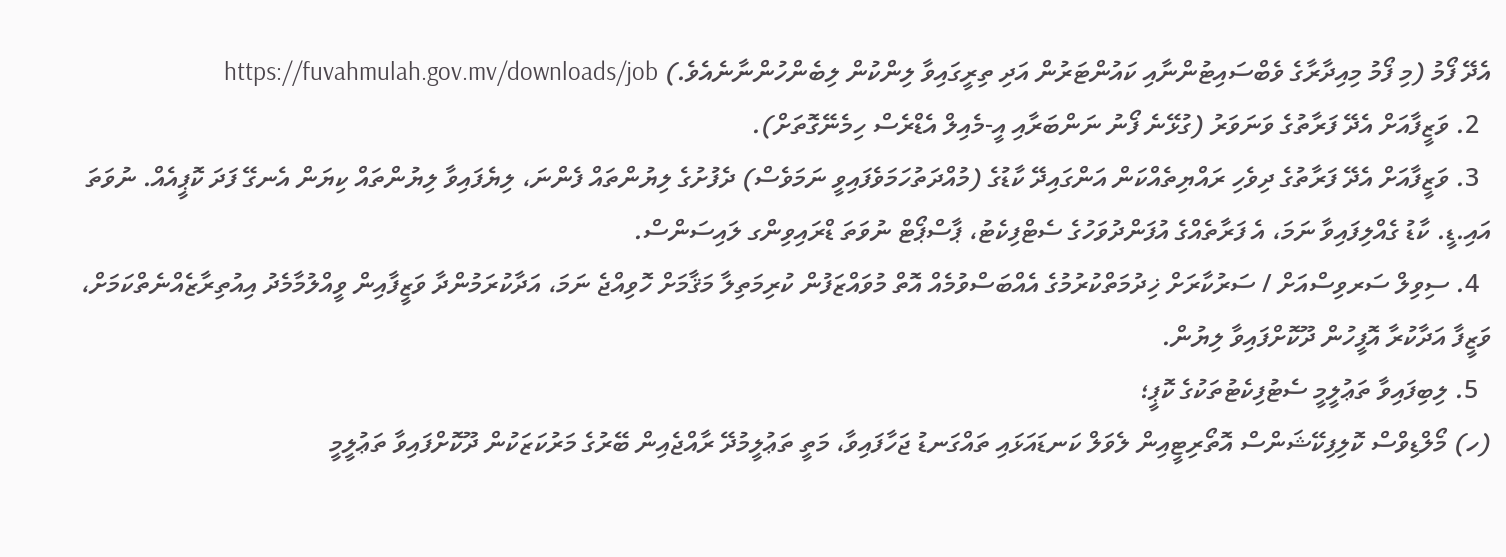އެދޭ ފޯމު (މި ފޯމު މިއިދާރާގެ ވެބްސައިޓުންނާއި ކައުންޓަރުން އަދި ތިރީގައިވާ ލިންކުން ލިބެންހުންނާނެއެވެ.) https://fuvahmulah.gov.mv/downloads/job
  2. ވަޒީފާއަށް އެދޭ ފަރާތުގެ ވަނަވަރު (ގުޅޭނެ ފޯނު ނަންބަރާއި އީ-މެއިލް އެޑްރެސް ހިމެނޭގޮތަށް).
  3. ވަޒީފާއަށް އެދޭ ފަރާތުގެ ދިވެހި ރައްޔިތެއްކަން އަންގައިދޭ ކާޑުގެ (މުއްދަތުހަމަވެފައިވީ ނަމަވެސް) ދެފުށުގެ ލިޔުންތައް ފެންނަ، ލިޔެފައިވާ ލިޔުންތައް ކިޔަން އެނގޭ ފަދަ ކޮޕީއެއް. ނުވަތަ އައި.ޑީ. ކާޑު ގެއްލިފައިވާ ނަމަ، އެ ފަރާތެއްގެ އުފަންދުވަހުގެ ސެޓްފިކެޓު، ޕާސްޕޯޓް ނުވަތަ ޑްރައިވިންގ ލައިސަންސް.
  4. ސިވިލް ސަރވިސްއަށް / ސަރުކާރަށް ޚިދުމަތްކުރުމުގެ އެއްބަސްވުމެއް އޮތް މުވައްޒަފުން ކުރިމަތިލާ މަޤާމަށް ހޮވިއްޖެ ނަމަ، އަދާކުރަމުންދާ ވަޒީފާއިން ވީއްލުމާމެދު އިއުތިރާޒެއްނެތްކަމަށް، ވަޒީފާ އަދާކުރާ އޮފީހުން ދޫކޮށްފައިވާ ލިޔުން.
  5. ލިބިފައިވާ ތަޢުލީމީ ސެޓުފިކެޓުތަކުގެ ކޮޕީ؛
(ހ) މޯލްޑިވްސް ކޮލިފިކޭޝަންސް އޮތޯރިޓީއިން ލެވަލް ކަނޑައަޅައި ތައްގަނޑު ޖަހާފައިވާ، މަތީ ތަޢުލީމުދޭ ރާއްޖެއިން ބޭރުގެ މަރުކަޒަކުން ދޫކޮށްފައިވާ ތަޢުލީމީ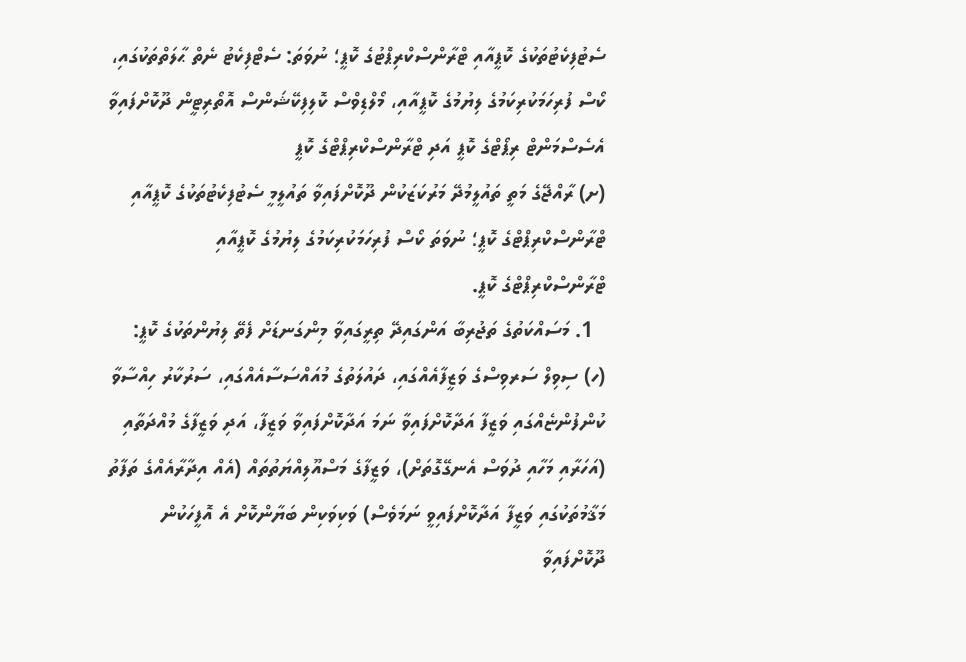ސެޓުފިކެޓުތަކުގެ ކޮޕީއާއި ޓްރާންސްކްރިޕްޓުގެ ކޮޕީ؛ ނުވަތަ: ސެޓްފިކެޓު ނެތް ޙާލަތްތަކުގައި، ކޯސް ފުރިހަމަކުރިކަމުގެ ލިޔުމުގެ ކޮޕީއާއި، މޯލްޑިވްސް ކޮލިފިކޭޝަންސް އޮތޯރިޓީން ދޫކޮށްފައިވާ އެސެސްމަންޓް ރިޕޯޓްގެ ކޮޕީ އަދި ޓްރާންސްކްރިޕްޓްގެ ކޮޕީ
(ށ) ރާއްޖޭގެ މަތީ ތައުލީމުދޭ މަރުކަޒަކުން ދޫކޮށްފައިވާ ތައުލީމީ ސެޓުފިކެޓުތަކުގެ ކޮޕީއާއި ޓްރާންސްކްރިޕްޓްގެ ކޮޕީ؛ ނުވަތަ ކޯސް ފުރިހަމަކުރިކަމުގެ ލިޔުމުގެ ކޮޕީއާއި ޓްރާންސްކްރިޕްޓްގެ ކޮޕީ.
  1. މަސައްކަތުގެ ތަޖުރިބާ އަންގައިދޭ ތިރީގައިވާ މިންގަނޑަށް ފެތޭ ލިޔުންތަކުގެ ކޮޕީ:
(ހ) ސިވިލް ސަރވިސްގެ ވަޒީފާއެއްގައި، ދައުލަތުގެ މުއައްސަސާއެއްގައި، ސަރުކާރު ހިއްސާވާ ކުންފުންޏެއްގައި ވަޒީފާ އަދާކޮށްފައިވާ ނަމަ އަދާކޮށްފައިވާ ވަޒީފާ، އަދި ވަޒީފާގެ މުއްދަތާއި (އަހަރާއި މަހާއި ދުވަސް އެނގޭގޮތަށް)، ވަޒީފާގެ މަސްއޫލިއްޔަތުތައް (އެއް އިދާރާއެއްގެ ތަފާތު މަޤާމުތަކުގައި ވަޒީފާ އަދާކޮށްފައިވީ ނަމަވެސް) ވަކިވަކިން ބަޔާންކޮށް އެ އޮފީހަކުން ދޫކޮށްފައިވާ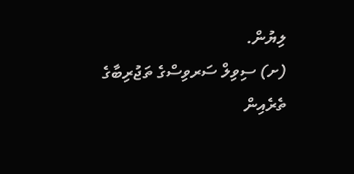ލިޔުން.
(ށ) ސިވިލް ސަރވިސްގެ ތަޖުރިބާގެ ތެރެއިން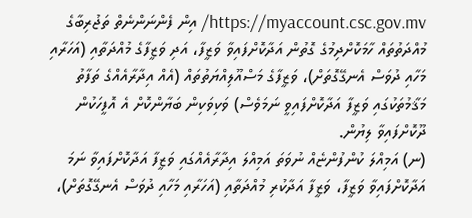https://myaccount.csc.gov.mv/ އިން ފެންނަންނެތް ތަޖުރިބާގެ މުއްދަތުތައް ހާމަކޮށްދިމުގެ ގޮތުން އަދާކޮށްފައިވާ ވަޒީފާ، އަދި ވަޒީފާގެ މުއްދަތާއި (އަހަރާއި މަހާއި ދުވަސް އެނގޭގޮތަށް)، ވަޒީފާގެ މަސްއޫލިއްޔަތުތައް (އެއް އިދާރާއެއްގެ ތަފާތު މަޤާމުތަކުގައި ވަޒީފާ އަދާކޮށްފައިވީ ނަމަވެސް) ވަކިވަކިން ބަޔާންކޮށް އެ އޮފީހަކުން ދޫކޮށްފައިވާ ލިޔުން.
(ނ) އަމިއްލަ ކުންފުންޏެއް ނުވަތަ އަމިއްލަ އިދާރާއެއްގައި ވަޒީފާ އަދާކޮށްފައިވާ ނަމަ އަދާކޮށްފައިވާ ވަޒީފާ، ވަޒީފާ އަދާކުރި މުއްދަތާއި (އަހަރާއި މަހާއި ދުވަސް އެނގޭގޮތަށް)،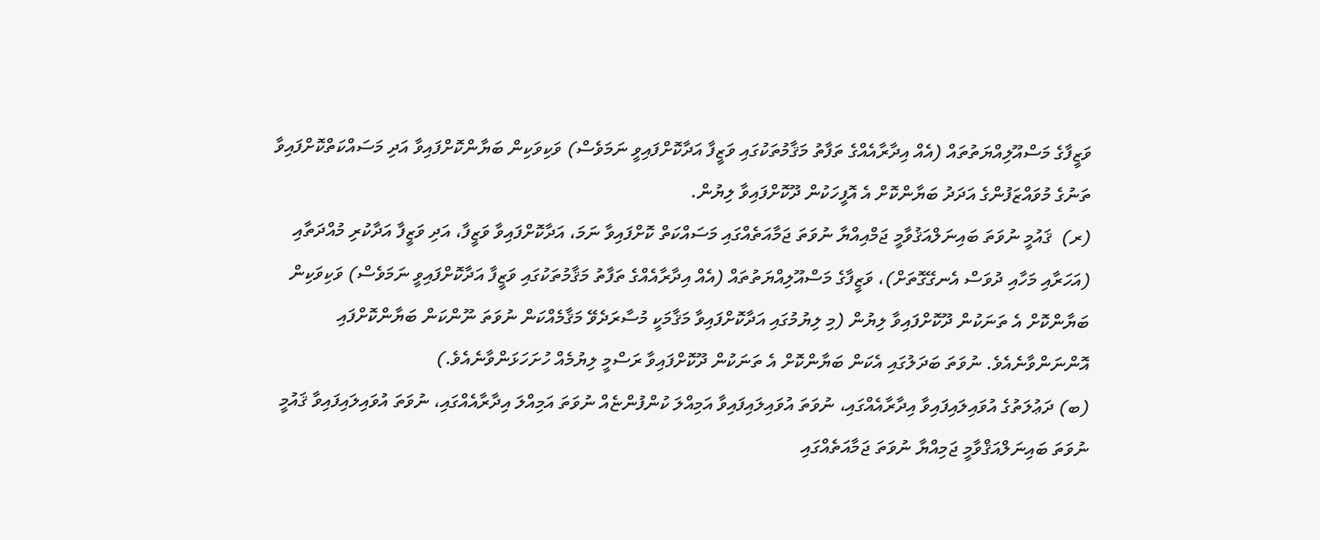ވަޒީފާގެ މަސްއޫލިއްޔަތުތައް (އެއް އިދާރާއެއްގެ ތަފާތު މަޤާމުތަކުގައި ވަޒީފާ އަދާކޮށްފައިވީ ނަމަވެސް) ވަކިވަކިން ބަޔާންކޮށްފައިވާ އަދި މަސައްކަތްކޮށްފައިވާ ތަނުގެ މުވައްޒަފުންގެ އަދަދު ބަޔާންކޮށް އެ އޮފީހަކުން ދޫކޮށްފައިވާ ލިޔުން.
(ރ)  ޤައުމީ ނުވަތަ ބައިނަލްއަޤުވާމީ ޖަމްއިއްޔާ ނުވަތަ ޖަމާއަތެއްގައި މަސައްކަތް ކޮށްފައިވާ ނަމަ، އަދާކޮށްފައިވާ ވަޒީފާ، އަދި ވަޒީފާ އަދާކުރި މުއްދަތާއި (އަހަރާއި މަހާއި ދުވަސް އެނގޭގޮތަށް)، ވަޒީފާގެ މަސްއޫލިއްޔަތުތައް (އެއް އިދާރާއެއްގެ ތަފާތު މަޤާމުތަކުގައި ވަޒީފާ އަދާކޮށްފައިވީ ނަމަވެސް) ވަކިވަކިން ބަޔާންކޮށް އެ ތަނަކުން ދޫކޮށްފައިވާ ލިޔުން (މި ލިޔުމުގައި އަދާކޮށްފައިވާ މަޤާމަކީ މުސާރަދެވޭ މަޤާމެއްކަން ނުވަތަ ނޫންކަން ބަޔާންކޮށްފައި އޮންނަންވާނެއެވެ. ނުވަތަ ބަދަލުގައި އެކަން ބަޔާންކޮށް އެ ތަނަކުން ދޫކޮށްފައިވާ ރަސްމީ ލިޔުމެއް ހުށަހަޅަންވާނެއެވެ.)
(ބ) ދަޢުލަތުގެ އުވައިލައިފައިވާ އިދާރާއެއްގައި، ނުވަތަ އުވައިލައިފައިވާ އަމިއްލަ ކުންފުންޏެއް ނުވަތަ އަމިއްލަ އިދާރާއެއްގައި، ނުވަތަ އުވައިލައިފައިވާ ޤައުމީ ނުވަތަ ބައިނަލްއަޤްވާމީ ޖަމިއްޔާ ނުވަތަ ޖަމާއަތެއްގައި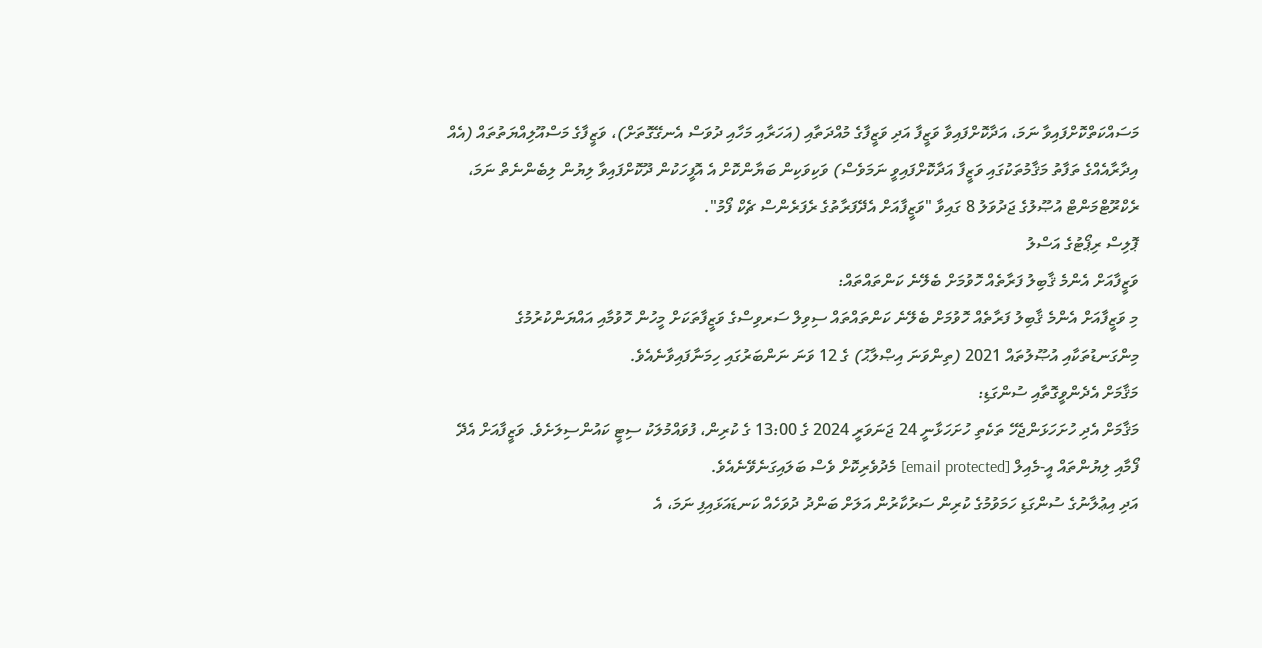މަސައްކަތްކޮށްފައިވާ ނަމަ، އަދާކޮށްފައިވާ ވަޒީފާ އަދި ވަޒީފާގެ މުއްދަތާއި (އަހަރާއި މަހާއި ދުވަސް އެނގޭގޮތަށް)، ވަޒީފާގެ މަސްއޫލިއްޔަތުތައް (އެއް އިދާރާއެއްގެ ތަފާތު މަޤާމުތަކުގައި ވަޒީފާ އަދާކޮށްފައިވީ ނަމަވެސް) ވަކިވަކިން ބަޔާންކޮށް އެ އޮފީހަކުން ދޫކޮށްފައިވާ ލިޔުން ލިބެންނެތް ނަމަ، ރެކްރޫޓްމަންޓް އުޞޫލުގެ ޖަދުވަލު 8 ގައިވާ "ވަޒީފާއަށް އެދޭފަރާތުގެ ރެފަރެންސް ޗެކް ފޯމު".
ޕޮލިސް ރިޕޯޓުގެ އަސްލު
ވަޒީފާއަށް އެންމެ ޤާބިލު ފަރާތެއް ހޮވުމަށް ބެލޭނެ ކަންތައްތައް:
މި ވަޒީފާއަށް އެންމެ ޤާބިލު ފަރާތެއް ހޮވުމަށް ބެލޭނެ ކަންތައްތައް ސިވިލް ސަރވިސްގެ ވަޒީފާތަކަށް މީހުން ހޮވުމާއި އައްޔަންކުރުމުގެ މިންގަނޑުތަކާއި އުޞޫލުތައް 2021 (ތިންވަނަ އިޞްލާޙު) ގެ 12 ވަނަ ނަންބަރުގައި ހިމަނާފައިވާނެއެވެ.
މަޤާމަށް އެދެންވީގޮތާއި ސުންގަޑި:
މަޤާމަށް އެދި ހުށަހަޅަންޖެހޭ ތަކެތި ހުށަހަޅާނީ 24 ޖަނަވަރީ 2024 ގެ 13:00 ގެ ކުރިން، ފުވައްމުލަކު ސިޓީ ކައުންސިލަށެވެ. ވަޒީފާއަށް އެދޭ ފޯމާއި ލިޔުންތައް އީ-މެއިލް [email protected] މެދުވެރިކޮށް ވެސް ބަލައިގަނެވޭނެއެވެ.
އަދި އިޢުލާނުގެ ސުންގަޑި ހަމަވުމުގެ ކުރިން ސަރުކާރުން އަލަށް ބަންދު ދުވަހެއް ކަނޑައަޅައިފި ނަމަ، އެ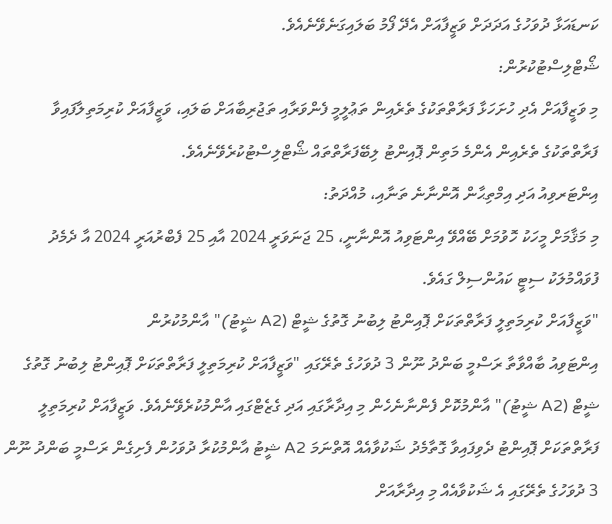ކަނޑައަޅާ ދުވަހުގެ އަދަދަށް ވަޒީފާއަށް އެދޭ ފޯމު ބަލައިގަނެވޭނެއެވެ.
ޝޯޓްލިސްޓުކުރުން:
މި ވަޒީފާއަށް އެދި ހުށަހަޅާ ފަރާތްތަކުގެ ތެރެއިން ތަޢުލީމީ ފެންވަރާއި ތަޖުރިބާއަށް ބަލައި، ވަޒީފާއަށް ކުރިމަތިލާފައިވާ ފަރާތްތަކުގެ ތެރެއިން އެންމެ މަތިން ޕޮއިންޓު ލިބޭފަރާތްތައް ޝޯޓްލިސްޓުކުރެވޭނެއެވެ.
އިންޓަރވިއު އަދި އިމްތިޙާން އޮންނާނެ ތަނާއި، މުއްދަތު:
މި މަޤާމަށް މީހަކު ހޮވުމަށް ބޭއްވޭ އިންޓަވިއު އޮންނާނީ، 25 ޖަނަވަރީ 2024 އާއި 25 ފެބްރުއަރީ 2024 އާ ދެމެދު ފުވައްމުލަކު ސިޓީ ކައުންސިލް ގައެވެ.
"ވަޒީފާއަށް ކުރިމަތިލީ ފަރާތްތަކަށް ޕޮއިންޓު ލިބުނު ގޮތުގެ ޝީޓް (A2 ޝީޓު)" އާންމުކުރުން
އިންޓަވިއު ބާއްވާތާ ރަސްމީ ބަންދު ނޫން 3 ދުވަހުގެ ތެރޭގައި "ވަޒީފާއަށް ކުރިމަތިލީ ފަރާތްތަކަށް ޕޮއިންޓު ލިބުނު ގޮތުގެ ޝީޓް (A2 ޝީޓު)" އާންމުކޮށް ފެންނާނެހެން މި އިދާރާގައި އަދި ގެޒެޓްގައި އާންމުކުރެވޭނެއެވެ. ވަޒީފާއަށް ކުރިމަތިލީ ފަރާތްތަކަށް ޕޮއިންޓު ދެވިފައިވާ ގޮތާމެދު ޝަކުވާއެއް އޮތްނަމަ A2 ޝީޓު އާންމުކުރާ ދުވަހުން ފެށިގެން ރަސްމީ ބަންދު ނޫން 3 ދުވަހުގެ ތެރޭގައި އެ ޝަކުވާއެއް މި އިދާރާއަށް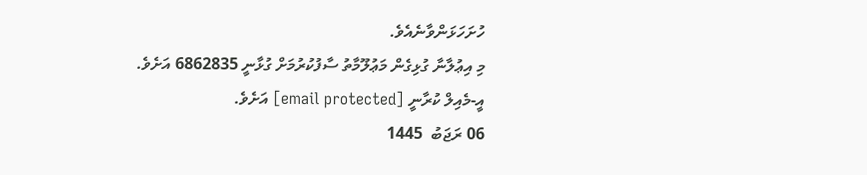ހުށަހަޅަންވާނެއެވެ.
މި އިޢުލާނާ ގުޅިގެން މަޢުލޫމާތު ސާފުކުރުމަށް ގުޅާނީ 6862835 އަށެވެ. އީ-މެއިލް ކުރާނީ [email protected] އަށެވެ.
06 ރަޖަބު  1445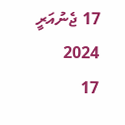17 ޖެނުއަރީ 2024
17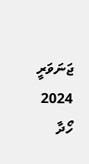ޖަނަވަރީ 2024
ހޯދާ